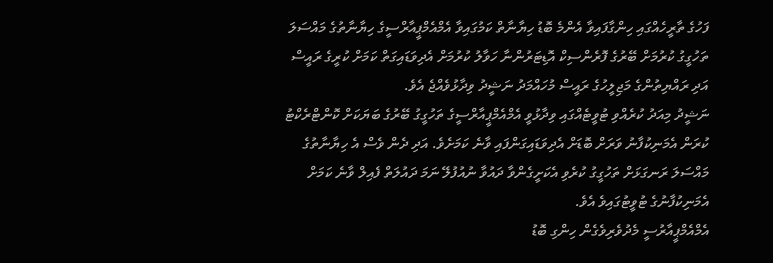ފަހުގެ ތާރީހެއްގައި ހިންގާފައިވާ އެންމެ ބޮޑު ހިޔާނާތް ކަމުގައިވާ އެމްއެމްޕީއާރްސީގެ ހިޔާނާތުގެ މައްސަލަ ތަހުގީގު ކުރުމަށް ބޭރުގެ ފޮރެންސިކް އޮޑިޓަރުންނާ ހަވާލު ކުރުމަށް އެދިވަޑައިގަތް ކަމަށް ކުރީގެ ރައީސް އަދި ރައްޔިތުންގެ މަޖިލީހުގެ ރައީސް މުހައްމަދު ނަޝީދު ވިދާޅުވެއްޖެ އެވެ.
ނަޝީދު މިއަދު ކުރެއްވި ޓުވީޓެއްގައި ވިދާޅުވީ އެމްއެމްޕީއާރްސީގެ ތަހުގީގު ބޭރުގެ ބަޔަކަށް ކޮންޓްރެކްޓު ކުރަން އެމަނިކުފާނު ވަރަށް ބޮޑަށް އެދިވަޑައިގަންފައި ވާނެ ކަމަށެވެ. އަދި ދެން ވެސް އެ ހިޔާނާތުގެ މައްސަލަ ރަނގަޅަށް ތަހުގީގު ކުރެވި އެކަށީގެންވާ ދައުވާ ނުއުފުލޭ ނަމަ ދައުލަތް ފެއިލް ވާނެ ކަމަށް އެމަނިކުފާނުގެ ޓުވީޓުގައިވެ އެވެ.
އެމްއެމްޕީއާރުސީ މެދުވެރިވެގެން ހިންގި ބޮޑު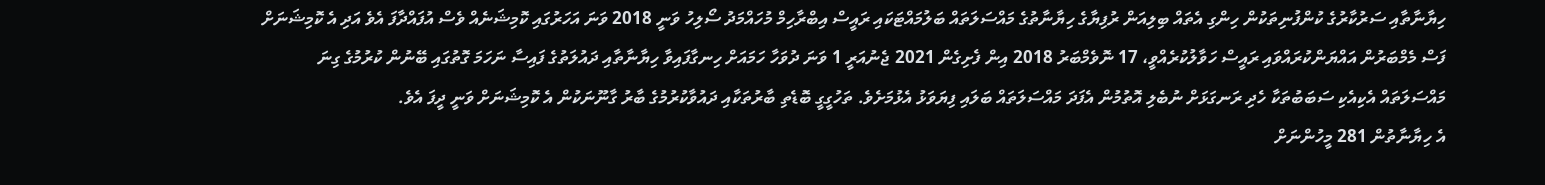ހިޔާނާތާއި ސަރުކާރުގެ ކުންފުނިތަކުން ހިންގި އެތައް ބިލިއަން ރުފިޔާގެ ހިޔާނާތުގެ މައްސަލަތައް ބަލުމައްޓަކައި ރައީސް އިބްރާހިމް މުހައްމަދު ސޯލިހު ވަނީ 2018 ވަނަ އަހަރުގައި ކޮމިޝަނެއް ވެސް އުފައްދާފަ އެވެ އަދި އެ ކޮމިޝަނަށް ފަސް މެމްބަރުން އައްޔަންކުރައްވައި ރައީސް ހަވާލުކުރެއްވީ، 17 ނޮވެމްބަރު 2018 އިން ފެށިގެން 2021 ޖެނުއަރީ 1 ވަނަ ދުވަހާ ހަމައަށް ހިނގާފައިވާ ހިޔާނާތާއި ދައުލަތުގެ ފައިސާ ނަހަމަ ގޮތުގައި ބޭނުން ކުރުމުގެ ގިނަ މައްސަލަތައް އެކިއެކި ސަބަބުތަކާ ހެދި ރަނގަޅަށް ނުބެލި އޮތުމުން އެފަދަ މައްސަލަތައް ބަލައި ފިޔަވަޅު އެޅުމަށެވެ. ތަހުގީގީ ބޮޑެތި ބާރުތަކާއި ދައުވާކުރުމުގެ ބާރު ގާނޫނަކުން އެ ކޮމިޝަނަށް ވަނީ ދީފަ އެވެ.
އެ ހިޔާނާތުން 281 މީހުންނަށް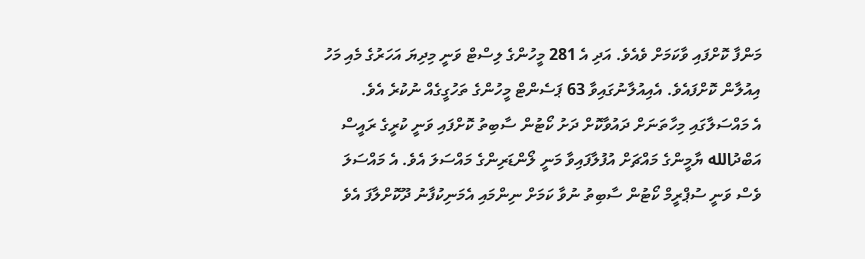މަންފާ ކޮށްފައި ވާކަމަށް ވެއެވެ. އަދި އެ 281 މީހުންގެ ލިސްޓް ވަނީ މިދިޔަ އަހަރުގެ މެއި މަހު އިއުލާން ކޮށްފައެވެ. އެއިއުލާނުގައިވާ 63 ޕަސެންޓް މީހުންގެ ތަހުގީގެއް ނުކުރެ އެވެ.
އެ މައްސަލާގައި މިހާތަނަށް ދައުވާކޮށް ދަށު ކޯޓުން ސާބިތު ކޮށްފައި ވަނީ ކުރީގެ ރައީސް އަބްދުالله ޔާމީންގެ މައްޗަށް އުފުލާފައިވާ މަނީ ލޯންޑަރިންގެ މައްސަލަ އެވެ. އެ މައްސަލަ ވެސް ވަނީ ސުޕްރީމް ކޯޓުން ސާބިތު ނުވާ ކަމަށް ނިންމައި އެމަނިކުފާނު ދޫކޮށްލާފަ އެވެ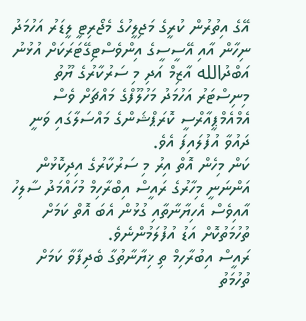އޭގެ އިތުރުން ކުރީގެ މަޖިލީހުގެ މެޖޯރިޓީ ލީޑަރު އަހުމަދު ނިހާން އާއި އޭސީސީގެ އިންވެސްޓިގޭޓަރަކަށް އުޅުނު އަބްދުالله އާޒިމް އަދި މި ސަރުކާރުގެ ޔޫތު މިނިސްޓަރު އަހުމަދު މަހުލޫފްގެ މައްޗަށް ވެސް އެމްއެމްޕީއާރްސީ ކޮރަޕްޝަންގެ މައްސަލާގައި ވަނީ ދައުވާ އުފުލައިފަ އެވެ.
ކަން މިހެން އޮތް އިރު މި ސަރުކާރުގެ އިދިކޮޅުން އަންނަނީ މިހާރުގެ ރައީސް އިބްރާހިމް މުހައްމަދު ސާލިހު އާއިވެސް އެހިޔާނާތާއި ގުޅުން އެބަ އޮތް ކަމަށް ތުހުމަތުކޮށް އަޑު އުފުލަމުންނެވެ.
ރައީސް އިބުރާހިމް ތި ޚިޔާނާތުގާ ބެދިފާވާ ކަމަށް ތުހުމަތު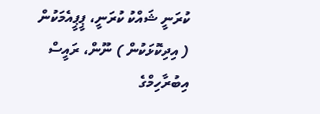ކުރަނީ ޝައްކު ކުރަނީ، ޕީޕީއެމަކުން ( އިދިކޮޅަކުން ) ނޫން، ރައީސް އިބުރާހިމްގެ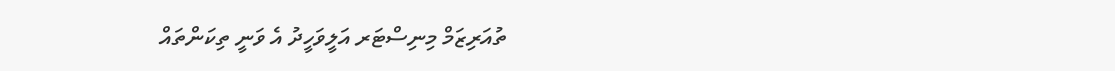ތުއަރިޒަމް މިނިސްޓަރ އަލީވަހީދު އެ ވަނީ ތިކަންތައް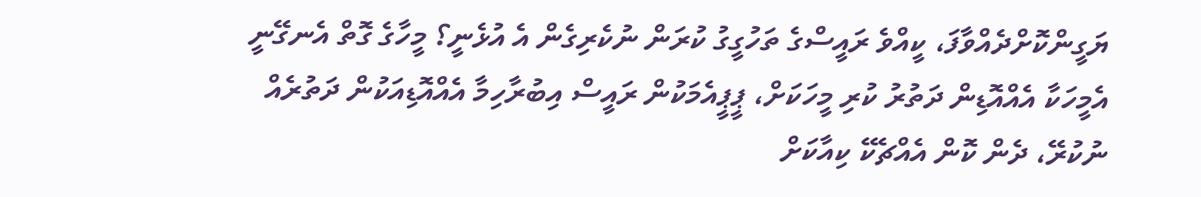ޔަގީންކޮށްދެއްވާފަ، ކީއްވެ ރައީސްގެ ތަހުގީގު ކުރަން ނުކެރިގެން އެ އުޅެނީ؟ މީހާގެ ގޮތް އެނގޭނީ އެމީހަކާ އެއްއޮޑިން ދަތުރު ކުރި މީހަކަށް، ޕީޕީއެމަކުން ރައީސް އިބުރާހިމާ އެއްއޮޑިއަކުން ދަތުރެއް ނުކުރޭ، ދެން ކޮން އެއްޗެކޭ ކިއާކަށް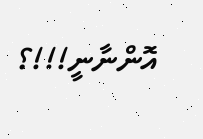އޮންނާނީ!!!؟